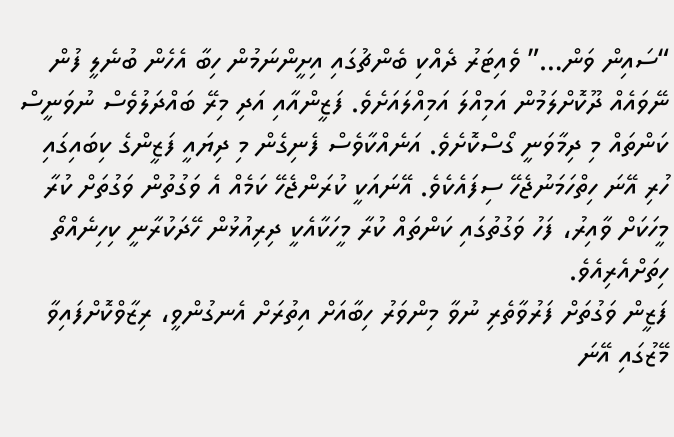“ސައިން ވަން…” ވެއިޓަރު ދެއްކި ބެންޗުގައި އިށީންނަމުން ހިބާ އެހެން ބުނެލީ ފުން ނޭވައެއް ދޫކޮށްލަމުން އަމިއްލަ އަމިއްލައަށެވެ. ފަޒީންއާއި އަދި މިރޭ ބައްދަލުވެސް ނުވަނީސް ކަންތައް މި ދިމާވަނީ ގޯސްކޮށެވެ. އަނެއްކާވެސް ފެނިގެން މި ދިޔައީ ފަޒީންގެ ކިބައިގައި ހުރި އޭނަ ހިތްހަމަނުޖެހޭ ސިފައެކެވެ. އޭނައަކީ ކުރަންޖެހޭ ކަމެއް އެ ވަގުތުން ވަގުތަށް ކުރާ މީހަކަށް ވާއިރު، ފަހު ވަގުތުގައި ކަންތައް ކުރާ މީހަކާއެކީ ދިރިއުޅުން ހޭދަކުރާނީ ކިހިނެއްތޯ ހިތަށްއެރިއެވެ.
ފަޒީން ވަގުތަށް ފަރުވާތެރި ނުވާ މިންވަރު ހިބާއަށް އިތުރަށް އެނގުންވީ، ރިޒާވްކޮށްފައިވާ މޭޒުގައި އޭނަ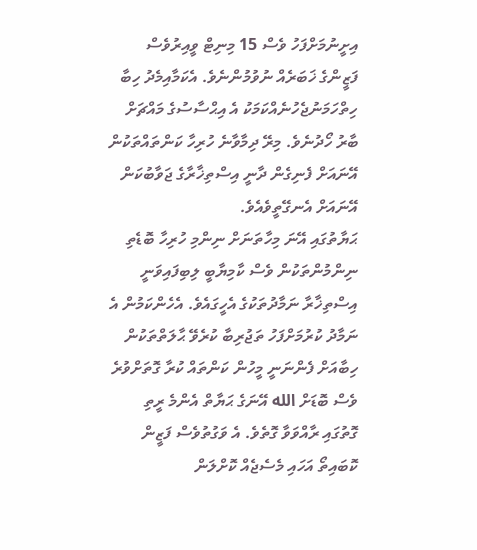އިށީނުމަށްފަހު ވެސް 15 މިނިޓް ވީއިރުވެސް ފަޒީންގެ ޚަބަރެއް ނުވުމުންނެވެ. އެކަމާއިމެދު ހިބާ ހިތްހަމަނުޖެހުނެއްކަމަކު އެ އިޙްސާސުގެ މައްޗަށް ބާރު ހޯދުނެވެ. މިރޭ ދިމާވާނެ ހުރިހާ ކަންތައްތަކުން އޭނައަށް ފެނިގެން ދާނީ އިސްތިޚާރާގެ ޖަވާބުކަން އޭނައަށް އެނގޭތީވެއެވެ.
ޙަޔާތުގައި އޭނަ މިހާތަނަށް ނިންމި ހުރިހާ ބޮޑެތި ނިންމުންތަކުން ވެސް ކާމިޔާބީ ލިބިފައިވަނީ އިސްތިޚާރާ ނަމާދުތަކުގެ އެހީގައެވެ. އެހެންކަމުން އެ ނަމާދު ކުރުމަށްފަހު ތަޖުރިބާ ކުރެވޭ ޙާލަތްތަކުން ހިބާއަށް ފެންނަނީ މީހުން ކަންތައް ކުރާ ގޮތަށްވުރެ ވެސް ބޮޑަށް الله އޭނަގެ ޙަޔާތް އެންމެ ރީތި ގޮތުގައި ރާއްވަވާ ގޮތެވެ. އެ ވަގުތުވެސް ފަޒީން ކޮބައިތޯ އަހައި މެސެޖެއް ކޮށްލަން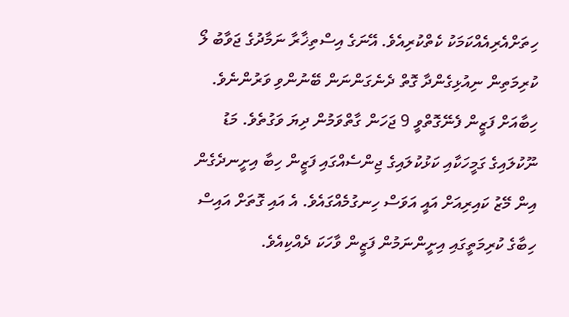ހިތަށްއެރިއެއްކަމަކު ކެތްކުރިއެވެ. އޭނަގެ އިސްތިޚާރާ ނަމާދުގެ ޖަވާބު ލޯ ކުރިމަތިން ނިއުޅިގެންދާ ގޮތް ދެނެގަންނަން ބޭނުންވި ވަރުންނެވެ.
ހިބާއަށް ފަޒީން ފެނޭގޮތްވީ 9 ޖަހަން ގާތްވަމުން ދިޔަ ވަގުތެވެ. މަޑު ނޫކުލައިގެ ގަމީހަކާއި ކަޅުކުލައިގެ ޖިންސެއްގައި ފަޒީން ހިބާ އިށީނދެގެން އިން މޭޒު ކައިރިއަށް އައީ އަވަސް ހިނގުމެއްގައެވެ. އެ އައި ގޮތަށް އައިސް ހިބާގެ ކުރިމަތީގައި އިށީންނަމުން ފަޒީން ވާހަކަ ދެއްކިއެވެ.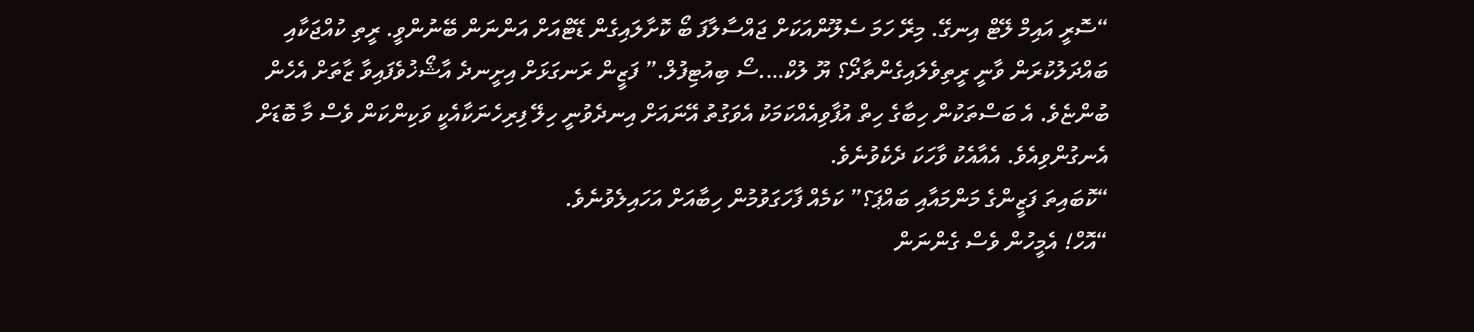“ސޮރީ އައިމް ލޭޓް އިނގޭ. މިރޭ ހަމަ ސެލޫންއަކަށް ޖައްސާލާފަ ބޯ ކޮށާލައިގެން ޑޭޓްއަށް އަންނަން ބޭނުންވީ. ރީތި ކުއްޖަކާއި ބައްދަލުކުރަން ވާނީ ރީތިވެލައިގެންތާދޯ؟ ޔޫ ލުކް….ސޯ ބިއުޓިފުލް.” ފަޒީން ރަނގަޅަށް އިށީނދެ އާޝޯޚުވެފައިވާ ޒާތަށް އެހެން ބުންޏެވެ. އެ ބަސްތަކުން ހިބާގެ ހިތް އުފާވިއެއްކަމަކު އެވަގުތު އޭނައަށް އިނދެވުނީ ހިލޭ ފިރިހެނަކާއެކީ ވަކިންކަން ވެސް މާ ބޮޑަށް އެނގުންވިއެވެ. އެއާއެކު ވާހަކަ ދެކެވުނެވެ.
“ކޮބައިތަ ފަޒީންގެ މަންމައާއި ބައްޕަ؟” ކަމެއް ފާހަގަވުމުން ހިބާއަށް އަހައިލެވުނެވެ.
“އޮހް! އެމީހުން ވެސް ގެންނަން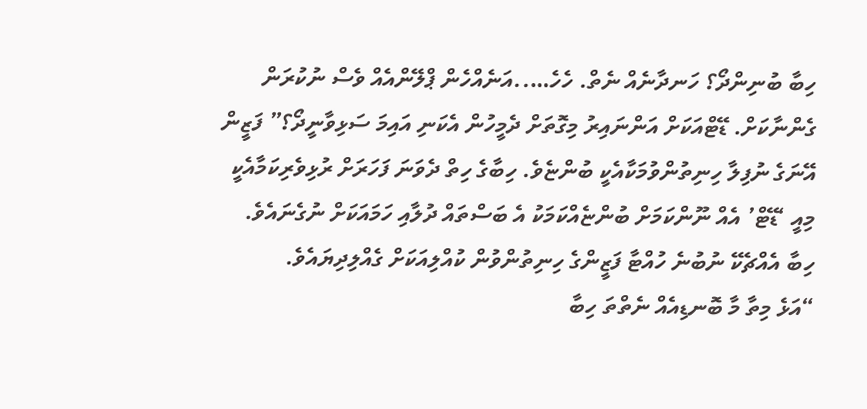ހިބާ ބުނިންދޯ؟ ހަނދާނެއް ނެތް. ހެހެ…..އަނެއްހެން ޕްލޭންއެއް ވެސް ނުކުރަން ގެންނާކަށް. ޑޭޓްއަކަށް އަންނައިރު މިގޮތަށް ދެމީހުން އެކަނި އައިމަ ސަޅިވާނީދޯ؟” ފަޒީން އޭނަގެ ނުފިލާ ހިނިތުންވުމަކާއެކީ ބުންޏެވެ. ހިބާގެ ހިތް ދެވަނަ ފަހަރަށް ރުޅިވެރިކަމާއެކީ މިއީ ‘ޑޭޓް’ އެއް ނޫންކަމަށް ބުންޏެއްކަމަކު އެ ބަސްތައް ދުލާއި ހަމައަކަށް ނުގެނައެވެ.
ހިބާ އެއްޗެކޭ ނުބުނެ ހުއްޓާ ފަޒީންގެ ހިނިތުންވުން ކުއްލިއަކަށް ގެއްލިދިޔައެވެ.
“އަޅެ މިތާ މާ ބޮނޑިއެއް ނެތްތަ ހިބާ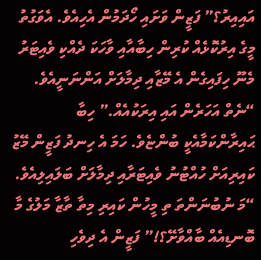އައިއިރު؟” ފަޒީން ވަށައި ހޯދަމުން އެހިއެވެ. އެވަގުތު މީގެ އިރުކޮޅެއް ކުރިން ހިބާއާއި ވާހަކަ ދެއްކި ވެއިޓަރު މެނޫ ހިފައިގެން އެ މޭޒާއި ދިމާލަށް އަންނަނީއެވެ.
“ނެތް އަހަރެން އައި އިރަކުއެއް.” ހިބާ ޙައިރާންކަމާއެކީ ބުންޏެވެ. ހަމަ އެ ހިނދު ފަޒީން މޭޒު ކައިރިއަށް ހުއްޓުނު ވެއިޓަރާއި ދިމާލަށް ބަލައިލިއެވެ.
“މަ ނުބުނަންތަ ތި މީހުން ކައިރި މިތާ ތާޒާ މަލުގެ މާ ބޮނޑިއެއް ބާއްވާށޭ؟!” ފަޒީން އެ ދިވެހި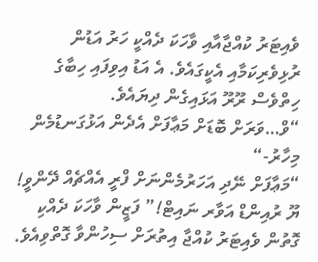ވެއިޓަރު ކުއްޖާއާއި ވާހަކަ ދެއްކީ ހަރު އަޑުން ރުޅިވެރިކަމާއި އެކީގައެވެ. އެ އަޑު އިވިފައި ހިބާގެ ހިތްވެސް ރޫރޫ އަޅައިގެން ދިޔައެވެ.
“ވް…ވަރަށް ބޮޑަށް މަޢާފަށް އެދެން އަޅުގަނޑުމެން މިހާރު-“
“މަޢާފަށް ނޭދި އަހަރުމެންނަށް ފްރީ އެއްޗެއް ދޭންވީ! ޔޫ ރުއިންޑް އަވާރ ނައިޓް!” ފަޒީން ވާހަކަ ދެއްކި ގޮތުން ވެއިޓަރު ކުއްޖާ އިތުރަށް ސިހުންވާ ގޮތްވިއެވެ.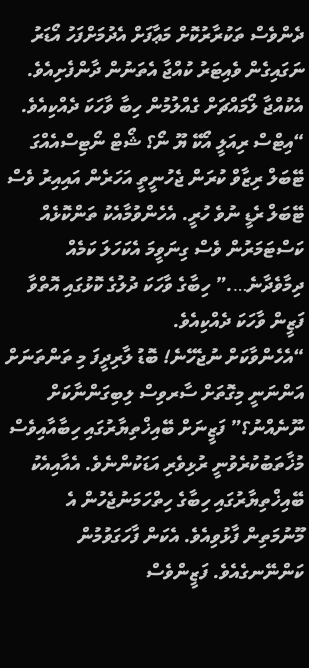ދެންވެސް ތަކުރާރުކޮށް މަޢާފަށް އެދުމަށްފަހު އޯޑަރު ނަގައިގެން ވެއިޓަރު ކުއްޖާ އެތަނުން ދާންފެށިއެވެ. އެކުއްޖާ ލޯމައްޗަށް ގެއްލުމުން ހިބާ ވާހަކަ ދެއްކިއެވެ.
“އިޓްސް ރިއަލީ އޯކޭ ޔޫ ނޯ؟ ޝޯޓް ނޯޓިސްއެއްގަ ޓޭބަލް ރިޒާވް ކުރަން ޖެހުނީތީ އަހަރެން އައިއިރު ވެސް ޓޭބަލް ރެޑީ ނުވެ ހުރީ. އެހެންވުމާއެކު ތަންކޮޅެއް ކަސްޓަމަރުން ވެސް ގިނަވީމަ އެކަހަލަ ކަމެއް ދިމާވެދާނެ….” ހިބާގެ ވާހަކަ ދުލުގެ ކޮޅުގައި އޮތްވާ ފަޒީން ވާހަކަ ދެއްކިއެވެ.
“އެހެންވާކަށް ނުޖެހޭނެ! ބޮޑު ލާރިދީފަ މި ތަންތަނަށް އަންނަނީ މިގޮތަށް ސާރވިސް ލިބިގަންނާކަށް ނޫނެއްނު؟” ފަޒީނަށް ބޭއިޚްތިޔާރުގައި ހިބާއާއިވެސް މުޚާތަބުކުރެވުނީ ރުޅިވެރި އަޑަކުންނެވެ. އެއާއިއެކު ބޭއިޚްތިޔާރުގައި ހިބާގެ ހިތްހަމަނުޖެހުން އެ މޫނުމަތިން ފާޅުވިއެވެ. އެކަން ފާހަގަވުމުން ކަންނޭނގެއެވެ. ފަޒީންވެސް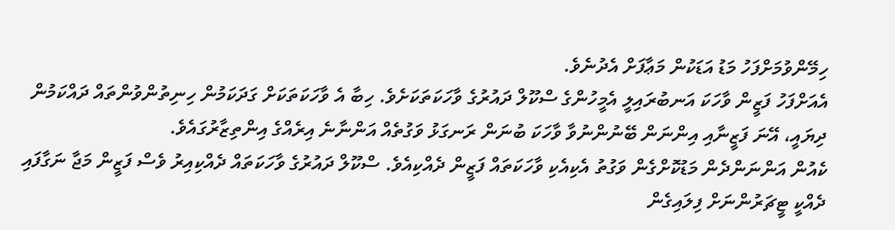ހިމޭންވުމަށްފަހު މަޑު އަޑަކުން މަޢާފަށް އެދުނެވެ.
އެއަށްފަހު ފަޒީން ވާހަކަ އަނބުރައިލީ އެމީހުންގެ ސްކޫލް ދައުރުގެ ވާހަކަތަކަށެވެ. ހިބާ އެ ވާހަކަތަކަށް ގަދަކަމުން ހިނިތުންވުންތައް ދައްކަމުން ދިޔައީ، އޭނަ ފަޒީނާއި އިންނަން ބޭނުންނުވާ ވާހަކަ ބުނަން ރަނގަޅު ވަގުތެއް އަންނާނެ އިރެއްގެ އިންތިޒާރުގައެވެ.
ކެއުން އަންނަންދެން މަޑުކޮށްގެން ވަގުތު އެކިއެކި ވާހަކަތައް ފަޒީން ދެއްކިއެވެ. ސްކޫލް ދައުރުގެ ވާހަކަތައް ދެއްކިއިރު ވެސް ފަޒީން މަޖާ ނަގާފައި ދެއްކީ ޓީޗަރުންނަށް ފިލައިގެން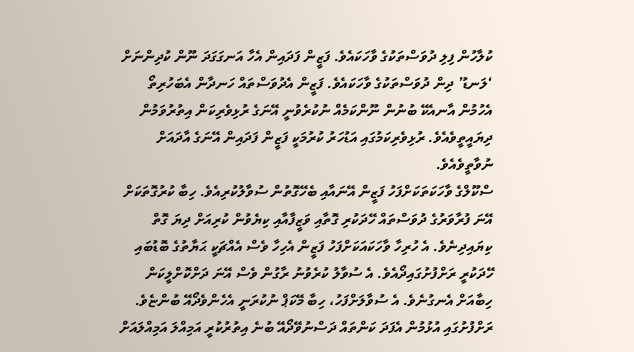ކުލާހުން ފިލި ދުވަސްތަކުގެ ވާހަކައެވެ. ފަޒީން ފަދައިން އެހާ އަނގަގަދަ ނޫން ކުދިންނަށް ‘ލަނޑު’ ދިން ދުވަސްތަކުގެ ވާހަކައެވެ. ފަޒީން އެދުވަސްތައް ހަނދާން އެބަހުރިތޯ އެހުމުން އާނއެކޭ ބުނުން ނޫންކަމެއް ނުކުރެވުނީ އޭނަގެ ރުޅިވެރިކަން އިތުރުވަމުން ދިޔައީތީވެއެވެ. ރުޅިވެރިކަމުގައި އަޑުހަރު ކުރުމަކީ ފަޒީން ފަދައިން އޭނަގެ އާދައަށް ނުވާތީވެއެވެ.
ސްކޫލްގެ ވާހަކަތަކަށްފަހު ފަޒީން އޭނައާއި ބެހޭގޮތުން ސުވާލުކުރިއެވެ. ހިބާ ކުރުގޮތަކަށް އޭނަ ފުރާވަރުގެ ދުވަސްތައް ހޭދަކުރި ގޮތާއި ވަޒީފާއާއި ކިޔެވުން ކުރިއަށް ދިޔަ ގޮތް ކިޔައިދިނެވެ. އެ ހުރިހާ ވާހަކައަކަށްފަހު ފަޒީން އެހިހާ ވެސް އެއްޗަކީ ޙަޔާތުގެ ބޮޑުބައި ހޭދަކުރީ ރަށްފުށުގައިދޯއެވެ. އެ ސުވާލު ކުރެވުނު ރާގުން ވެސް އޭނަ ދަށްކޮށްލީކަން ހިބާއަށް އެނގުނެވެ. އެ ސުވާލަށްފަހު، ހިބާ މޭކަޕް ނުކުރަނީ އެހެންވެދޯއޭ ބުންޏެވެ. ރަށްފުށުގައި އުޅުމުން އެފަދަ ކަންތައް ދަސްނުވޭދޯއޭ ބުނެ އިތުރުކުރީ އަމިއްލަ އަމިއްލައަށް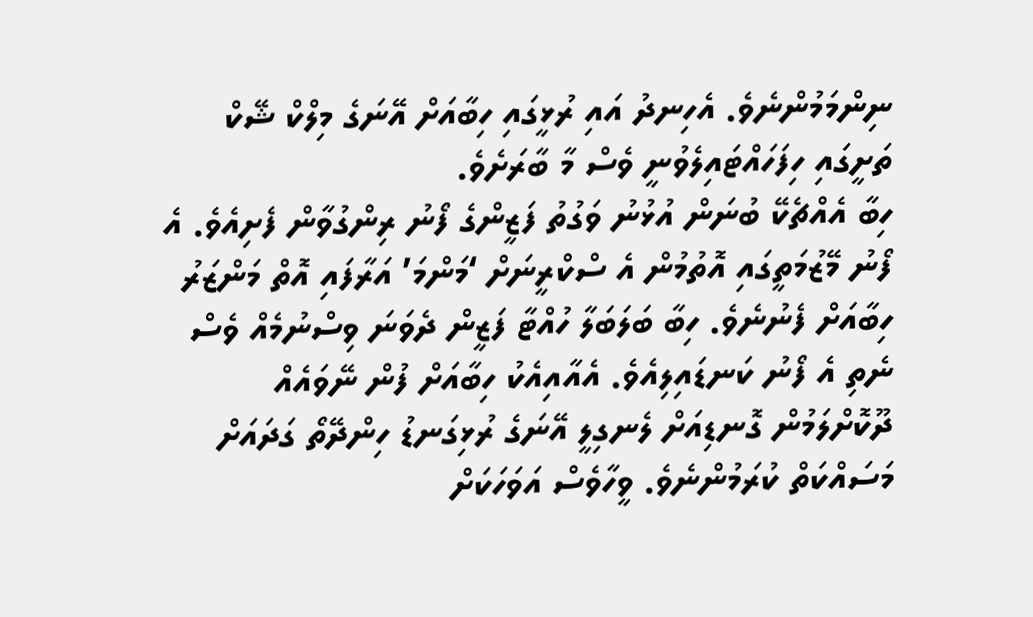ނިންމަމުންނެވެ. އެހިނދު އައި ރުޅީގައި ހިބާއަށް އޭނަގެ މިލްކް ޝޭކް ތަށީގައި ހިފަހައްޓައިލެވުނީ ވެސް މާ ބާރަށެވެ.
ހިބާ އެއްޗެކޭ ބުނަން އުޅުނު ވަގުތު ފަޒީންގެ ފޯނު ރިންގުވާން ފެށިއެވެ. އެ ފޯނު މޭޒުމަތީގައި އޮތުމުން އެ ސްކްރީނަށް ‘މަންމަ’ އަރާފައި އޮތް މަންޒަރު ހިބާއަށް ފެނުނެވެ. ހިބާ ބަލަބަލާ ހުއްޓާ ފަޒީން ދެވަނަ ވިސްނުމެއް ވެސް ނެތި އެ ފޯނު ކަނޑައިލިއެވެ. އެއާއިއެކު ހިބާއަށް ފުން ނޭވައެއް ދޫކޮށްލަމުން ގޮނޑިއަށް ލެނގިލީ އޭނަގެ ރުޅިގަނޑު ހިންދޭތޯ ގަދައަށް މަސައްކަތް ކުރަމުންނެވެ. ވީހާވެސް އަވަހަކަށް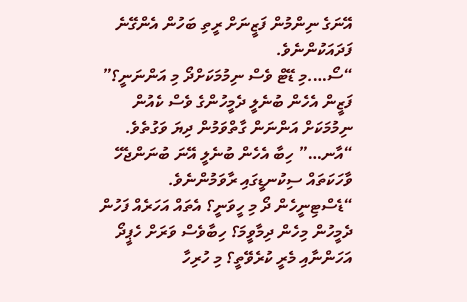އޭނަގެ ނިންމުން ފަޒީނަށް ރީތި ބަހުން އެންގޭނެ ފަދައަކުންނެވެ.
“ސޯ….މި ޑޭޓް ވެސް ނިމުމަކަށްދޯ މި އަންނަނީ؟” ފަޒީން އެހެން ބުނެލީ ދެމީހުންގެ ވެސް ކެއުން ނިމުމަކަށް އަންނަން ގާތްވަމުން ދިޔަ ވަގުތެވެ.
“އާނ…” ހިބާ އެހެން ބުނެލީ އޭނަ ބުނަންޖެހޭ ވާހަކަތައް ސިކުނޑީގައި ރާވަމުންނެވެ.
“ޑެސްޓިނީހެން ދޯ މި ހީވަނީ؟ އެތައް އަހަރެއް ފަހުން ދެމީހުން މިހެން ދިމާވީމަ؟ ހިބާވެސް ވަރަށް ހެޕީދޯ އަހަންނާއި މެރީ ކުރެވޭތީ؟ މި ހުރިހާ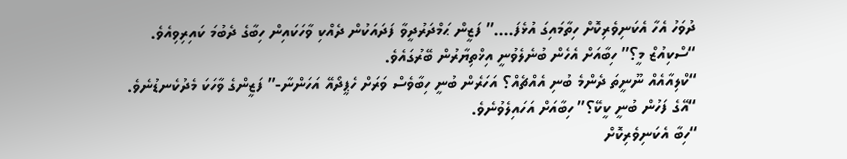ދުވަހު އެހާ އެކަނިވެރިކޮށް ހިތާމައިގަ އުޅެފަ….” ފަޒީން ޙަމްދަރުދީވާ ފަދައަކުން ދެއްކި ވާހަކައިން ހިބާގެ ދެބުމަ ކައިރިވިއެވެ.
“ސްކިއުޒް މީ؟” ހިބާއަށް އެހެން ބުނެލެވުނީ އިޚްތިޔާރުން ބޭރުގައެވެ.
“ކްލިއާއެއް ނޫނީތަ ދެންމެ ބުނި އެއްޗެއް؟ އަހަރެން ބުނީ ހިބާވެސް ވަރަށް ހެޕީދޯއޭ އަހަންނާ-” ފަޒީންގެ ވާހަކަ މެދުކެނޑުނެވެ.
“އޭގެ ފަހުން ބުނީ ކީކޭ؟” ހިބާއަށް އަހައިލެވުނެވެ.
“ހިބާ އެކަނިވެރިކޮށް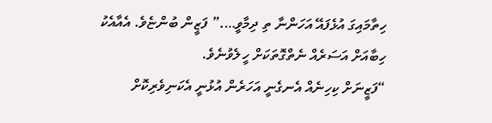ހިތާމައިގަ އުޅެފައޭ އަހަންނާ ތި ދިމާވީ….” ފަޒީން ބުންޏެވެ. އެއާއެކު ހިބާއަށް އަސަރެއް ނެތްގޮތަކަށް ހީލެވުނެވެ.
“ފަޒީނަށް ކިހިނެއް އެނގެނީ އަހަރެން އުޅުނީ އެކަނިވެރިކޮށް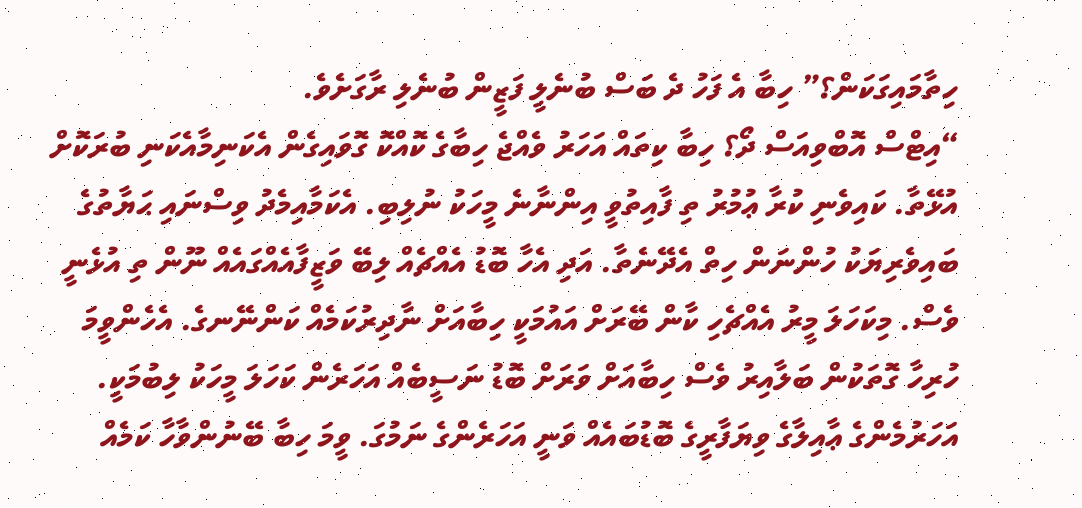ހިތާމައިގަކަން؟” ހިބާ އެ ފަހު ދެ ބަސް ބުނެލީ ފަޒީން ބުނެލި ރާގަށެވެ.
“އިޓްސް އޮބްވިއަސް ދޯ؟ ހިބާ ކިތައް އަހަރު ވެއްޖެ ހިބާގެ ކޮއްކޮ ގޮވައިގެން އެކަނިމާއެކަނި ބުރަކޮށް އުޅޭތާ. ކައިވެނި ކުރާ ޢުމުރު ތި ފާއިތުވީ އިންނާނެ މީހަކު ނުލިބި. އެކަމާއިމެދު ވިސްނައި ޙަޔާތުގެ ބައިވެރިޔަކު ހުންނަން ހިތް އެދޭނެތާ. އަދި އެހާ ބޮޑު އެއްޗެއް ލިބޭ ވަޒީފާއެއްގައެއް ނޫން ތި އުޅެނީ ވެސް. މިކަހަލަ މީރު އެއްޗެހި ކާން ބޭރަށް އައުމަކީ ހިބާއަށް ނާދިރުކަމެއް ކަންނޭނގެ. އެހެންވީމަ ހުރިހާ ގޮތަކުން ބަލާއިރު ވެސް ހިބާއަށް ވަރަށް ބޮޑު ނަސީބެއް އަހަރެން ކަހަލަ މީހަކު ލިބުމަކީ. އަހަރުމެންގެ ޢާއިލާގެ ވިޔަފާރީގެ ބޮޑުބައެއް ވަނީ އަހަރެންގެ ނަމުގަ. ވީމަ ހިބާ ބޭނުންވާހާ ކަމެއް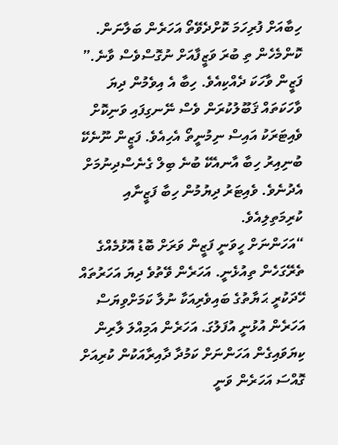ހިބާއަށް ފުރިހަމަ ކޮށްދެވޭތޯ އަހަރެން ބަލާނަން. ކޮންމެހެން ތި ބުރަ ވަޒީފާއަށް ނުގޮސްވެސް ވާނެ.” ފަޒީން ވާހަކަ ދެއްކިއެވެ. ހިބާ އެ އިވެމުން ދިޔަ ވާހަކަތައް ޤަބޫލުކުރަން ވެސް ނޭނގިފައި ވަނިކޮށް ވެއިޓަރަކު އައިސް ނިމުނީތޯ އެހިއެވެ. ފަޒީން ނޫނެކޭ ބުނިއިރު ހިބާ އާނއެކޭ ބުނެ ބިލް ގެނެސްދިނުމަށް އެދުނެވެ. ވެއިޓަރު ދިޔުމުން ހިބާ ފަޒީނާއި ކުރިމަތިލިއެވެ.
“އަހަންނަށް ހީވަނީ ފަޒީން ވަރަށް ބޮޑު އޮޅުމެއްގެ ތެރޭގަހެން ތިއުޅެނީ. އަހަރެން ވޭތުވެ ދިޔަ އަހަރުތައް ހޭދަކުރީ ޙަޔާތުގެ ބައިވެރިއަކާ ނުލާ ކަމަށްވިޔަސް އަހަރެން އުޅުނީ އުފަލުގަ. އަހަރެން އަމިއްލަ ލާރިން ކިޔަވައިގެން އަހަންނަށް ކަމުދާ ދާއިރާއަކުން ކުރިއަށް ގޮއްސަ އަހަރެން ވަނީ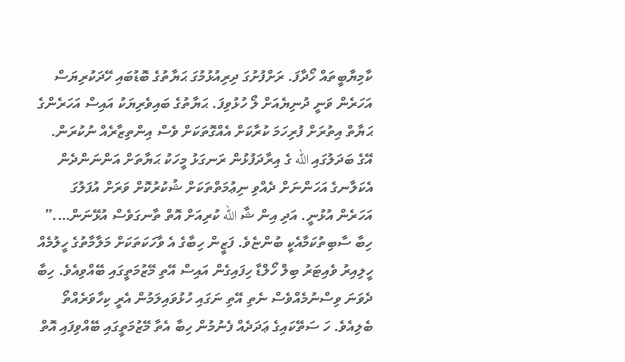ކާމިޔާބީތައް ހޯދާފަ. ރަށްފުށުގަ ދިރިއުޅުމުގަ ޙަޔާތުގެ ބޮޑުބައި ހޭދަކުރިޔަސް އަހަރެން ވަނީ ދުނިޔެއަށް ލޯ ހުޅުވިފަ. ޙަޔާތުގެ ބައިވެރިޔަކު އައިސް އަހަރެންގެ ޙަޔާތް އިތުރަށް ފުރިހަމަ ކުރާކަށް އެއްގޮތަކަށް ވެސް އިންތިޒާރެއް ނުކުރަން. އޭގެ ބަދަލުގައި الله ގެ އިރާދަފުޅުން ރަނގަޅު މީހަކު ޙަޔާތަށް އަންނަންދެން އެކަލާނގެ އަހަންނަށް ދެއްވި ނިޢުމަތްތަކަށް ޝުކުރުކޮށް ވަރަށް އުފަލުގަ އަހަރެން އުޅުނީ. އަދި އިން ޝާ الله ކުރިއަށް އޮތް ތާނގަވެސް އުޅޭނަން….” ހިބާ ސާބިތުކަމާއެކީ ބުންޏެވެ. ފަޒީން ހިބާގެ އެ ވާހަކަތަކަށް މަލާމާތުގެ ހީލުމެއް ހީލިއިރު ވެއިޓަރު ބިލް ހޯލްޑާ ހިފައިގެން އައިސް އޭތި މޭޒުމަތީގައި ބޭއްވިއެވެ. ހިބާ ދެވަނަ ވިސްނުމެއްވެސް ނެތި އޭތި ނަގައި ހުޅުވައިލަމުން އެރީ ކިހާވަރެއްތޯ ބެލިއެވެ. ހަ ސަތޭކައިގެ ޢަދަދެއް ފެނުމުން ހިބާ އެތާ މޭޒުމަތީގައި ބޭއްވިފައި އޮތް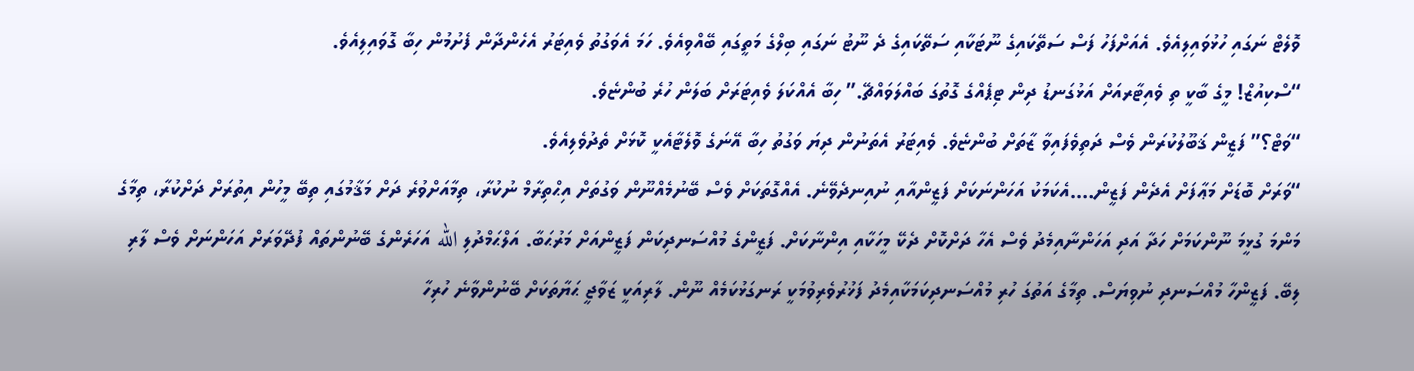ވޮލެޓް ނަގައި ހުޅުވައިލިއެވެ. އެއަށްފަހު ފަސް ސަތޭކައިގެ ނޫޓަކާއި ސަތޭކައިގެ ދެ ނޫޓު ނަގައި ބިލްގެ މަތީގައި ބޭއްވިއެވެ. ހަމަ އެވަގުތު ވެއިޓަރު އެހެންދާން ފެށުމުން ހިބާ ގޮވައިލިއެވެ.
“ސްކިއުޒް! މީގެ ބާކީ ތި ވެއިޓާރއަށް އަޅުގަނޑު ދިން ޓިޕެއްގެ ގޮތުގަ ބައްލަވައްޗޭ.” ހިބާ އެއްކަލަ ވެއިޓަރަށް ބަލަން ހުރެ ބުންޏެވެ.
“ވަޓް؟” ފަޒީން ޤަބޫލުކުރަން ވެސް ދަތިވެފައިވާ ޒާތަށް ބުންޏެވެ. ވެއިޓަރު އެތަނުން ދިޔަ ވަގުތު ހިބާ އޭނަގެ ވޮލެޓާއެކީ ކޮޅަށް ތެދުވެލިއެވެ.
“ވަރަށް ބޮޑަށް މަޢާފަށް އެދެން ފަޒީން….އެކަމަކު އަހަންނަކަށް ފަޒީންއާއި ނުއިނދެވޭނެ. އެއްގޮތަކަށް ވެސް ބޭނުމެއްނޫން ވަގުތަށް އިޙްތިރާމް ނުކުރާ، ތިމާއަށްވުރެ ދަށް މަޤާމުގައި ތިބޭ މީހުން އިތުރަށް ދަށްކުރާ، ތިމާގެ މަންމަ ގުޅީމަ ނޫންކަމަށް ހަދާ އަދި އަހަންނާއިމެދު ވެސް އެހާ ދަށްކޮށް ދެކޭ މީހަކާއި އިންނާކަށް. ފަޒީންގެ މުއްސަނދިކަން ފަޒީންއަށް މަރުޙަބާ. އަލްޙަމްދުލި الله އަހަރެންގެ ބޭނުންތައް ފުދޭވަރަށް އަހަންނަށް ވެސް ލާރި ލިބޭ. ފަޒީންހާ މުއްސަނދި ނުވިޔަސް. ތިމާގެ އަތުގަ ހުރި މުއްސަނދިކަމަކާއިމެދު ފަޚުރުވެރިވުމަކީ ރަނގަޅުކަމެއް ނޫން. ލާރިއަކީ ޒަވާޖީ ޙަޔާތަކަށް ބޭނުންވާނެ ހުރިހާ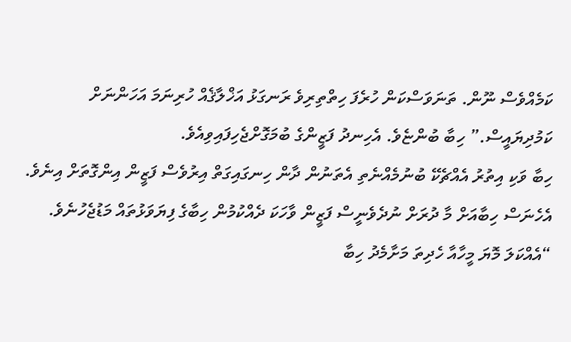ކަމެއްވެސް ނޫން. ތަނަވަސްކަން ހުރެފަ ހިތްތިރިވެ ރަނގަޅު އަޚްލާޤެއް ހުރިނަމަ އަހަންނަށް ކަމުދިޔައީސް.” ހިބާ ބުންޏެވެ. އެހިނދު ފަޒީންގެ ބުމަގޮށްޖެހިފައިވިއެވެ.
ހިބާ ވަކި އިތުރު އެއްޗެކޭ ބުނުމެއްނެތި އެތަނުން ދާން ހިނގައިގަތް އިރުވެސް ފަޒީން އިންގޮތަށް އިނެވެ. އެހެނަސް ހިބާއަށް މާ ދުރަށް ނުދެވެނީސް ފަޒީން ވާހަކަ ދެއްކުމުން ހިބާގެ ފިޔަވަޅުތައް މަޑުޖެހުނެވެ.
“އެއްކަލަ މޮޔަ މީހާއާ ހެދިތަ މަށާމެދު ހިބާ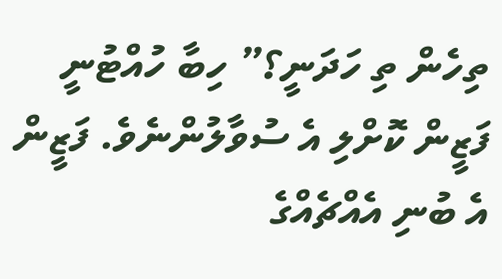ތިހެން ތި ހަދަނީ؟” ހިބާ ހުއްޓުނީ ފަޒީން ކޮށްލި އެ ސުވާލުންނެވެ. ފަޒީން އެ ބުނި އެއްޗެއްގެ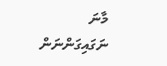މާނަ ނަގައިގަންނަން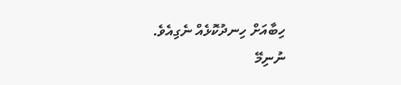ހިބާއަށް ހިނދުކޮޅެއް ނެގިއެވެ.
ނުނިމޭ